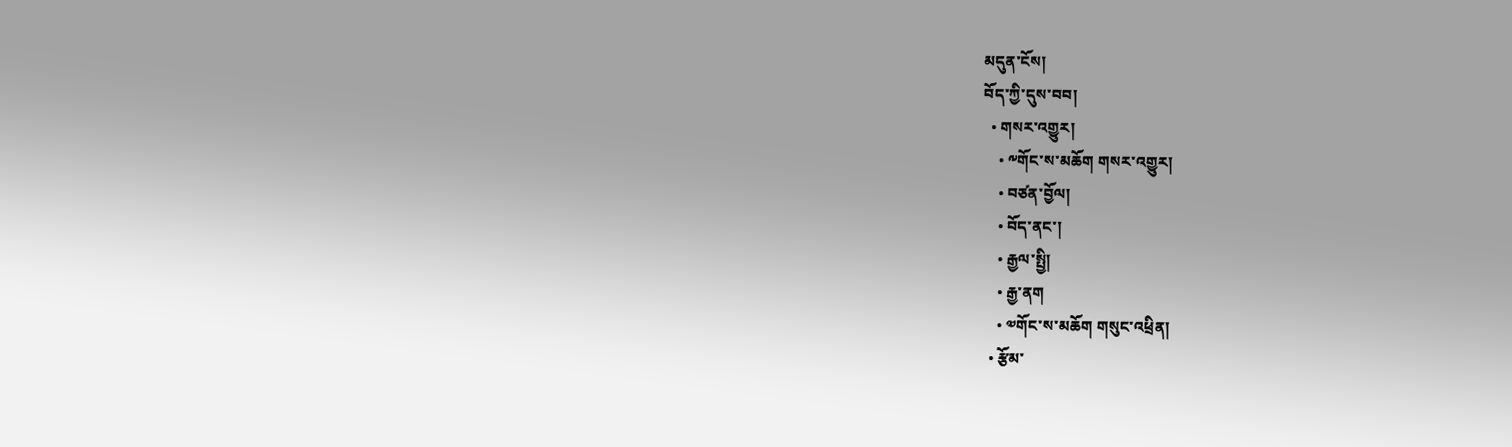མདུན་ངོས།
བོད་ཀྱི་དུས་བབ།
  • གསར་འགྱུར།
    • ༸གོང་ས་མཆོག གསར་འགྱུར།
    • བཙན་བྱོལ།
    • བོད་ནང་།
    • རྒྱལ་སྤྱི།
    • རྒྱ་ནག
    • ༧གོང་ས་མཆོག གསུང་འཕྲིན།
  • རྩོམ་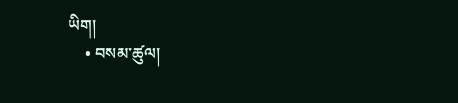ཡིག།
    • བསམ་ཚུལ།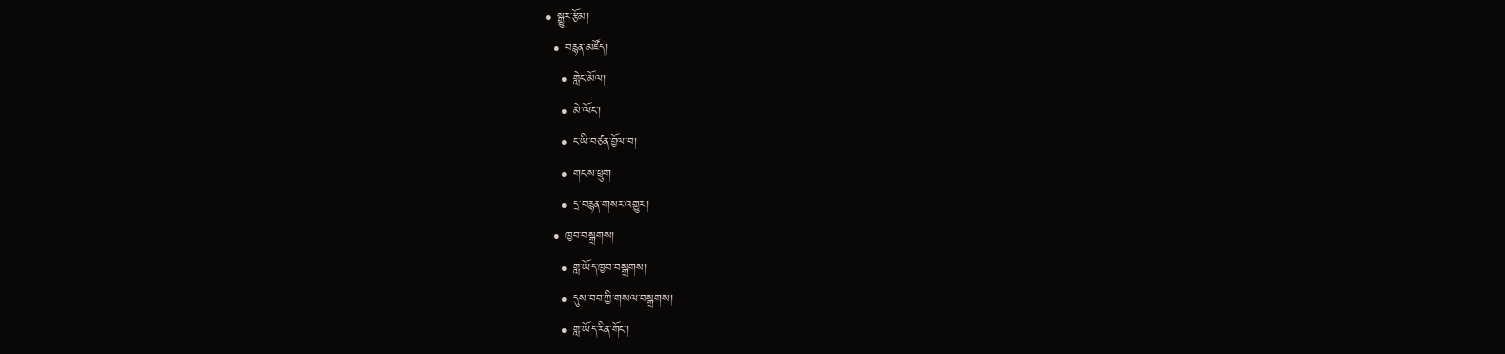• སྒྱུར་རྩོམ།
  • བརྙན་མཛོད།
    • གླེང་མོལ།
    • མེ་ལོང་།
    • ང་ཡི་བཙན་བྱོལ་བ།
    • གངས་ཕྲུག
    • དྲ་བརྙན་གསར་འགྱུར།
  • ཁྱབ་བསྒྲགས།
    • གླ་ཡོད་ཁྱབ་བསྒྲགས།
    • དུས་བབ་ཀྱི་གསལ་བསྒྲགས།
    • གླ་ཡོད་རིན་གོང་།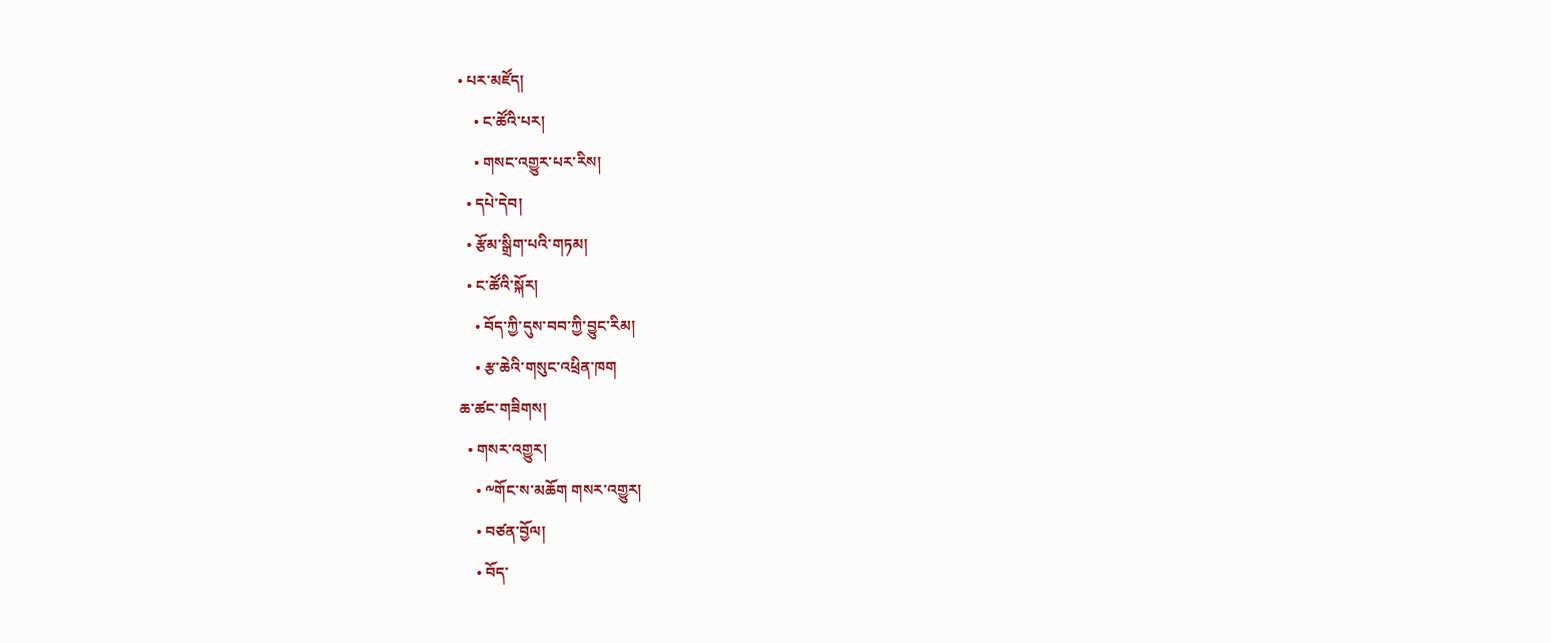• པར་མཛོད།
    • ང་ཚོའི་པར།
    • གསང་འགྱུར་པར་རིས།
  • དཔེ་དེབ།
  • རྩོམ་སྒྲིག་པའི་གཏམ།
  • ང་ཚོའི་སྐོར།
    • བོད་ཀྱི་དུས་བབ་ཀྱི་བྱུང་རིམ།
    • རྩ་ཆེའི་གསུང་འཕྲིན་ཁག
ཆ་ཚང་གཟིགས།
  • གསར་འགྱུར།
    • ༸གོང་ས་མཆོག གསར་འགྱུར།
    • བཙན་བྱོལ།
    • བོད་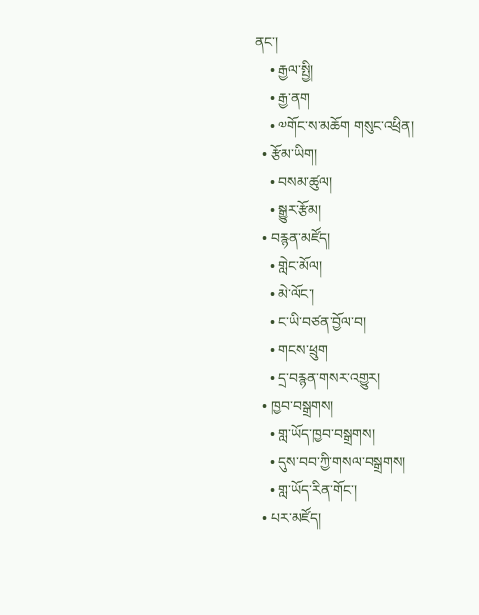ནང་།
    • རྒྱལ་སྤྱི།
    • རྒྱ་ནག
    • ༧གོང་ས་མཆོག གསུང་འཕྲིན།
  • རྩོམ་ཡིག།
    • བསམ་ཚུལ།
    • སྒྱུར་རྩོམ།
  • བརྙན་མཛོད།
    • གླེང་མོལ།
    • མེ་ལོང་།
    • ང་ཡི་བཙན་བྱོལ་བ།
    • གངས་ཕྲུག
    • དྲ་བརྙན་གསར་འགྱུར།
  • ཁྱབ་བསྒྲགས།
    • གླ་ཡོད་ཁྱབ་བསྒྲགས།
    • དུས་བབ་ཀྱི་གསལ་བསྒྲགས།
    • གླ་ཡོད་རིན་གོང་།
  • པར་མཛོད།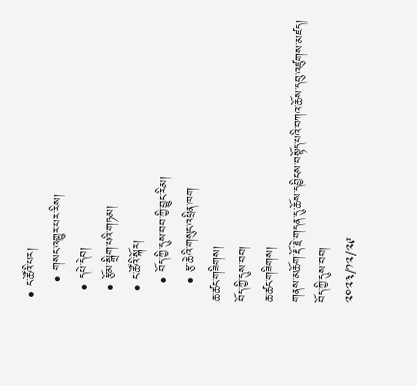• ང་ཚོའི་པར།
    • གསང་འགྱུར་པར་རིས།
  • དཔེ་དེབ།
  • རྩོམ་སྒྲིག་པའི་གཏམ།
  • ང་ཚོའི་སྐོར།
    • བོད་ཀྱི་དུས་བབ་ཀྱི་བྱུང་རིམ།
    • རྩ་ཆེའི་གསུང་འཕྲིན་ཁག
ཆ་ཚང་གཟིགས།
བོད་ཀྱི་དུས་བབ།
ཆ་ཚང་གཟིགས།
གནས་མཆོག་རྡོ་རྗེ་གདན་དུ་ཆོས་དབྱིངས་བསྟོད་པའི་བཀའ་ཆོས་དབུ་འཛུགས་མཛད།
བོད་ཀྱི་དུས་བབ།
༢༠༢༣/༡༢/༢༩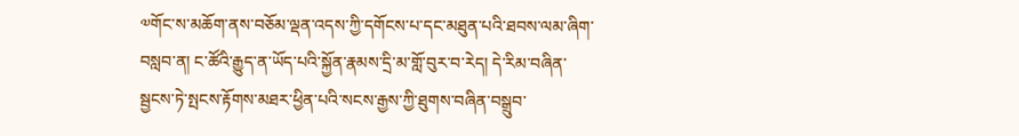༧གོང་ས་མཆོག་ནས་བཅོམ་ལྡན་འདས་ཀྱི་དགོངས་པ་དང་མཐུན་པའི་ཐབས་ལམ་ཞིག་བསླབ་ན། ང་ཚོའི་རྒྱུད་ན་ཡོད་པའི་སྐྱོན་རྣམས་དྲི་མ་གློ་བུར་བ་རེད། དེ་རིམ་བཞིན་སྦྱངས་ཏེ་སྤངས་རྟོགས་མཐར་ཕྱིན་པའི་སངས་རྒྱས་ཀྱི་ཐུགས་བཞིན་བསྒྲུབ་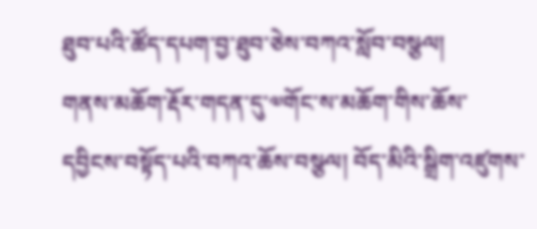ཐུབ་པའི་ཚོད་དཔག་བྱ་ཐུབ་ཅེས་བཀའ་སློབ་བསྩལ།
གནས་མཆོག་རྡོར་གདན་དུ་༧གོང་ས་མཆོག་གིས་ཆོས་དབྱིངས་བསྟོད་པའི་བཀའ་ཆོས་བསྩལ། བོད་མིའི་སྒྲིག་འཛུགས་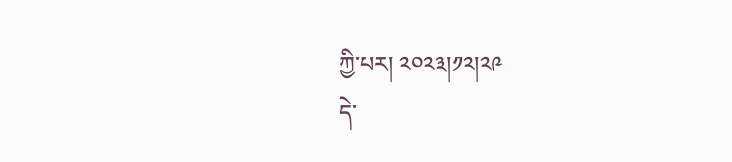ཀྱི་པར། ༢༠༢༣།༡༢།༢༩
དེ་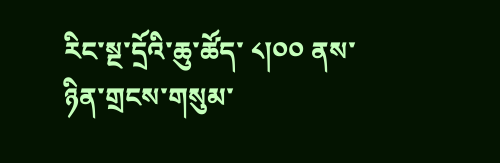རིང་སྔ་དྲོའི་ཆུ་ཚོད་ ༨།༠༠ ནས་ཉིན་གྲངས་གསུམ་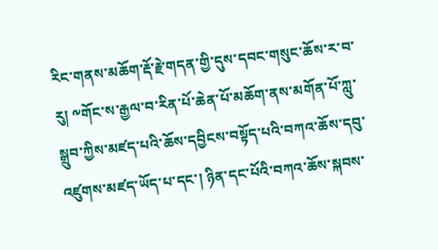རིང་གནས་མཆོག་རྡོ་རྗེ་གདན་གྱི་དུས་དབང་གསུང་ཆོས་ར་བ་རུ། ༸གོང་ས་རྒྱལ་བ་རིན་པོ་ཆེན་པོ་མཆོག་ནས་མགོན་པོ་ཀླུ་སྒྲུབ་ཀྱིས་མཛད་པའི་ཆོས་དབྱིངས་བསྟོད་པའི་བཀའ་ཆོས་དབུ་འཛུགས་མཛད་ཡོད་པ་དང་། ཉིན་དང་པོའི་བཀའ་ཆོས་སྐབས་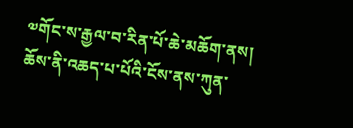༧གོང་ས་རྒྱལ་བ་རིན་པོ་ཆེ་མཆོག་ནས། ཆོས་ནི་འཆད་པ་པོའི་ངོས་ནས་ཀུན་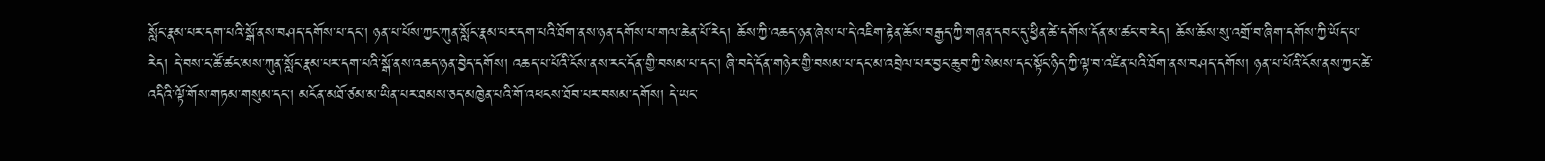སློང་རྣམ་པར་དག་པའི་སྒོ་ནས་བཤད་དགོས་པ་དང་། ཉན་པ་པོས་ཀྱང་ཀུན་སློང་རྣམ་པར་དག་པའི་ཐོག་ནས་ཉན་དགོས་པ་གལ་ཆེན་པོ་རེད། ཆོས་ཀྱི་འཆད་ཉན་ཞེས་པ་དེ་འཇིག་རྟེན་ཆོས་བརྒྱད་ཀྱི་གཞན་དབང་དུ་ཕྱིན་ཚེ་དགོས་དོན་མ་ཚང་བ་རེད། ཆོས་ཆོས་སུ་འགྲོ་བ་ཞིག་དགོས་ཀྱི་ཡོད་པ་རེད། དེ་བས་ང་ཚོ་ཚང་མས་ཀུན་སློང་རྣམ་པར་དག་པའི་སྒོ་ནས་འཆད་ཉན་བྱེད་དགོས། འཆད་པ་པོའི་ངོས་ནས་རང་དོན་གྱི་བསམ་པ་དང་། ཞི་བདེ་དོན་གཉེར་གྱི་བསམ་པ་དང་མ་འབྲེལ་པར་བྱང་ཆུབ་ཀྱི་སེམས་དང་སྟོང་ཉིད་ཀྱི་ལྟ་བ་འཛིན་པའི་ཐོག་ནས་བཤད་དགོས། ཉན་པ་པོའི་ངོས་ནས་ཀྱང་ཚེ་འདིའི་ལྟོ་གོས་གཏམ་གསུམ་དང་། མངོན་མཐོ་ཙམ་མ་ཡིན་པར་ཐམས་ཅད་མཁྱེན་པའི་གོ་འཕངས་ཐོབ་པར་བསམ་དགོས། དེ་ཡང་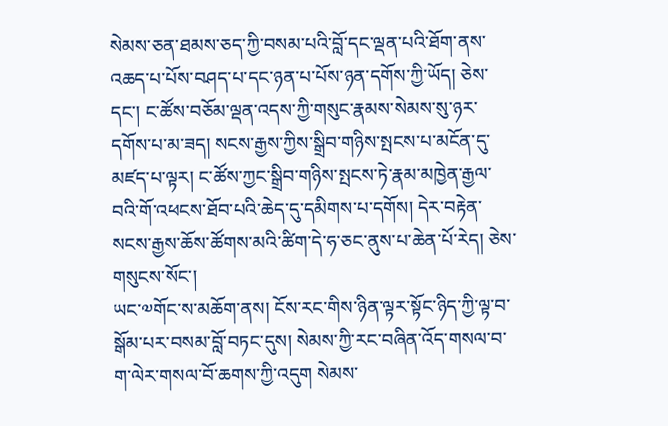སེམས་ཅན་ཐམས་ཅད་ཀྱི་བསམ་པའི་བློ་དང་ལྡན་པའི་ཐོག་ནས་འཆད་པ་པོས་བཤད་པ་དང་ཉན་པ་པོས་ཉན་དགོས་ཀྱི་ཡོད། ཅེས་དང་། ང་ཚོས་བཅོམ་ལྡན་འདས་ཀྱི་གསུང་རྣམས་སེམས་སུ་ཉར་དགོས་པ་མ་ཟད། སངས་རྒྱས་ཀྱིས་སྒྲིབ་གཉིས་སྤངས་པ་མངོན་དུ་མཛད་པ་ལྟར། ང་ཚོས་ཀྱང་སྒྲིབ་གཉིས་སྤངས་ཏེ་རྣམ་མཁྱེན་རྒྱལ་བའི་གོ་འཕངས་ཐོབ་པའི་ཆེད་དུ་དམིགས་པ་དགོས། དེར་བརྟེན་སངས་རྒྱས་ཆོས་ཚོགས་མའི་ཚིག་དེ་ཧ་ཅང་ནུས་པ་ཆེན་པོ་རེད། ཅེས་གསུངས་སོང་།
ཡང་༧གོང་ས་མཆོག་ནས། ངོས་རང་གིས་ཉིན་ལྟར་སྟོང་ཉིད་ཀྱི་ལྟ་བ་སྒོམ་པར་བསམ་བློ་བཏང་དུས། སེམས་ཀྱི་རང་བཞིན་འོད་གསལ་བ་ག་ལེར་གསལ་བོ་ཆགས་ཀྱི་འདུག སེམས་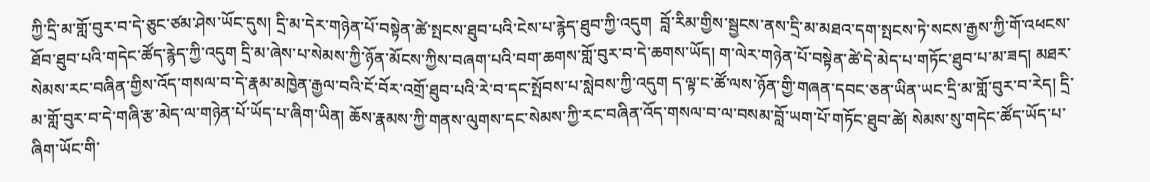ཀྱི་དྲི་མ་གློ་བུར་བ་དེ་ཅུང་ཙམ་ཤེས་ཡོང་དུས། དྲི་མ་དེར་གཉེན་པོ་བསྟེན་ཚེ་སྤངས་ཐུབ་པའི་ངེས་པ་རྙེད་ཐུབ་ཀྱི་འདུག  བློ་རིམ་གྱིས་སྦྱངས་ནས་དྲི་མ་མཐའ་དག་སྤངས་ཏེ་སངས་རྒྱས་ཀྱི་གོ་འཕངས་ཐོབ་ཐུབ་པའི་གདེང་ཚོད་རྙེད་ཀྱི་འདུག དྲི་མ་ཞེས་པ་སེམས་ཀྱི་ཉོན་མོངས་ཀྱིས་བཞག་པའི་བག་ཆགས་གློ་བུར་བ་དེ་ཆགས་ཡོད། ག་ལེར་གཉེན་པོ་བསྟེན་ཚེ་དེ་མེད་པ་གཏོང་ཐུབ་པ་མ་ཟད། མཐར་སེམས་རང་བཞིན་གྱིས་འོད་གསལ་བ་དེ་རྣམ་མཁྱེན་རྒྱལ་བའི་ངོ་བོར་འགྲོ་ཐུབ་པའི་རེ་བ་དང་སྤོབས་པ་སླེབས་ཀྱི་འདུག ད་ལྟ་ང་ཚོ་ལས་ཉོན་གྱི་གཞན་དབང་ཅན་ཡིན་ཡང་དྲི་མ་གློ་བུར་བ་རེད། དྲི་མ་གློ་བུར་བ་དེ་གཞི་རྩ་མེད་ལ་གཉེན་པོ་ཡོད་པ་ཞིག་ཡིན། ཆོས་རྣམས་ཀྱི་གནས་ལུགས་དང་སེམས་ཀྱི་རང་བཞིན་འོད་གསལ་བ་ལ་བསམ་བློ་ཡག་པོ་གཏོང་ཐུབ་ཚེ། སེམས་སུ་གདེང་ཚོད་ཡོད་པ་ཞིག་ཡོང་གི་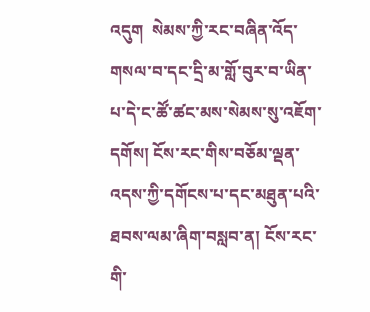འདུག  སེམས་ཀྱི་རང་བཞིན་འོད་གསལ་བ་དང་དྲི་མ་གློ་བུར་བ་ཡིན་པ་དེ་ང་ཚོ་ཚང་མས་སེམས་སུ་འཇོག་དགོས། ངོས་རང་གིས་བཅོམ་ལྡན་འདས་ཀྱི་དགོངས་པ་དང་མཐུན་པའི་ཐབས་ལམ་ཞིག་བསླབ་ན། ངོས་རང་གི་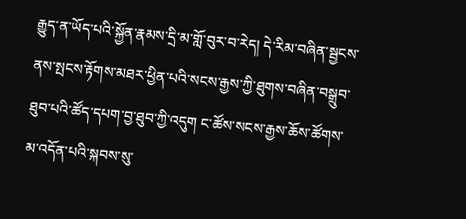རྒྱུད་ན་ཡོད་པའི་སྐྱོན་རྣམས་དྲི་མ་གློ་བུར་བ་རེད། དེ་རིམ་བཞིན་སྦྱངས་ནས་སྤངས་རྟོགས་མཐར་ཕྱིན་པའི་སངས་རྒྱས་ཀྱི་ཐུགས་བཞིན་བསྒྲུབ་ཐུབ་པའི་ཚོད་དཔག་བྱ་ཐུབ་ཀྱི་འདུག ང་ཚོས་སངས་རྒྱས་ཆོས་ཚོགས་མ་འདོན་པའི་སྐབས་སུ་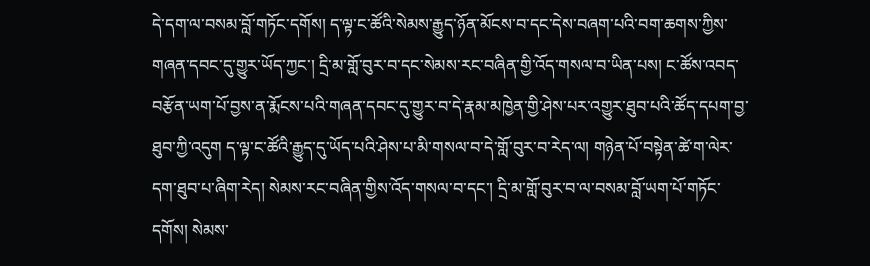དེ་དག་ལ་བསམ་བློ་གཏོང་དགོས། ད་ལྟ་ང་ཚོའི་སེམས་རྒྱུད་ཉོན་མོངས་བ་དང་དེས་བཞག་པའི་བག་ཆགས་ཀྱིས་གཞན་དབང་དུ་གྱུར་ཡོད་ཀྱང་། དྲི་མ་གློ་བུར་བ་དང་སེམས་རང་བཞིན་གྱི་འོད་གསལ་བ་ཡིན་པས། ང་ཚོས་འབད་བརྩོན་ཡག་པོ་བྱས་ན་རྨོངས་པའི་གཞན་དབང་དུ་གྱུར་བ་དེ་རྣམ་མཁྱེན་གྱི་ཤེས་པར་འགྱུར་ཐུབ་པའི་ཚོད་དཔག་བྱ་ཐུབ་ཀྱི་འདུག ད་ལྟ་ང་ཚོའི་རྒྱུད་དུ་ཡོད་པའི་ཤེས་པ་མི་གསལ་བ་དེ་གློ་བུར་བ་རེད་ལ། གཉེན་པོ་བསྟེན་ཚེ་ག་ལེར་དག་ཐུབ་པ་ཞིག་རེད། སེམས་རང་བཞིན་གྱིས་འོད་གསལ་བ་དང་། དྲི་མ་གློ་བུར་བ་ལ་བསམ་བློ་ཡག་པོ་གཏོང་དགོས། སེམས་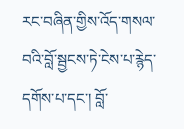རང་བཞིན་གྱིས་འོད་གསལ་བའི་བློ་སྦྱངས་ཏེ་ངེས་པ་རྙེད་དགོས་པ་དང་། བློ་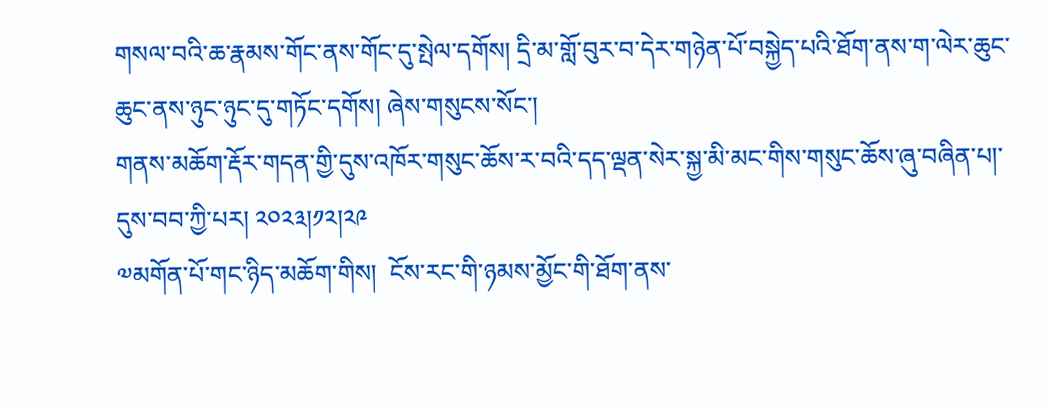གསལ་བའི་ཆ་རྣམས་གོང་ནས་གོང་དུ་སྤེལ་དགོས། དྲི་མ་གློ་བུར་བ་དེར་གཉེན་པོ་བསྐྱེད་པའི་ཐོག་ནས་ག་ལེར་ཆུང་ཆུང་ནས་ཉུང་ཉུང་དུ་གཏོང་དགོས། ཞེས་གསུངས་སོང་།
གནས་མཆོག་རྡོར་གདན་གྱི་དུས་འཁོར་གསུང་ཆོས་ར་བའི་དད་ལྡན་སེར་སྐྱ་མི་མང་གིས་གསུང་ཆོས་ཞུ་བཞིན་པ།་དུས་བབ་ཀྱི་པར། ༢༠༢༣།༡༢།༢༩
༧མགོན་པོ་གང་ཉིད་མཆོག་གིས།  ངོས་རང་གི་ཉམས་མྱོང་གི་ཐོག་ནས་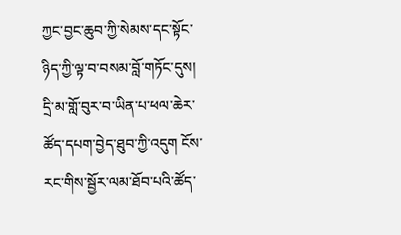ཀྱང་བྱང་ཆུབ་ཀྱི་སེམས་དང་སྟོང་ཉིད་ཀྱི་ལྟ་བ་བསམ་བློ་གཏོང་དུས། དྲི་མ་གློ་བུར་བ་ཡིན་པ་ཕལ་ཆེར་ཚོད་དཔག་བྱེད་ཐུབ་ཀྱི་འདུག ངོས་རང་གིས་སྦྱོར་ལམ་ཐོབ་པའི་ཚོད་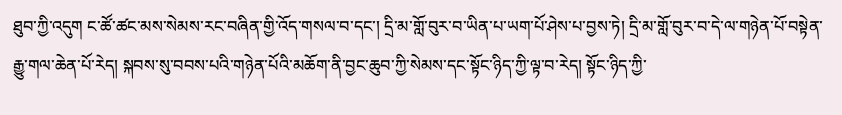ཐུབ་ཀྱི་འདུག ང་ཚོ་ཚང་མས་སེམས་རང་བཞིན་གྱི་འོད་གསལ་བ་དང་། དྲི་མ་གློ་བུར་བ་ཡིན་པ་ཡག་པོ་ཤེས་པ་བྱས་ཏེ། དྲི་མ་གློ་བུར་བ་དེ་ལ་གཉེན་པོ་བསྟེན་རྒྱུ་གལ་ཆེན་པོ་རེད། སྐབས་སུ་བབས་པའི་གཉེན་པོའི་མཆོག་ནི་བྱང་ཆུབ་ཀྱི་སེམས་དང་སྟོང་ཉིད་ཀྱི་ལྟ་བ་རེད། སྟོང་ཉིད་ཀྱི་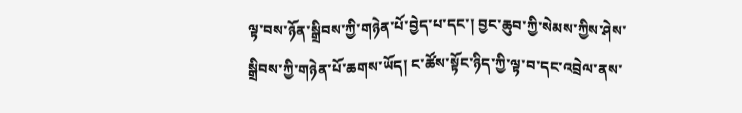ལྟ་བས་ཉོན་སྒྲིབས་ཀྱི་གཉེན་པོ་བྱེད་པ་དང་། བྱང་ཆུབ་ཀྱི་སེམས་ཀྱིས་ཤེས་སྒྲིབས་ཀྱི་གཉེན་པོ་ཆགས་ཡོད། ང་ཚོས་སྟོང་ཉིད་ཀྱི་ལྟ་བ་དང་འབྲེལ་ནས་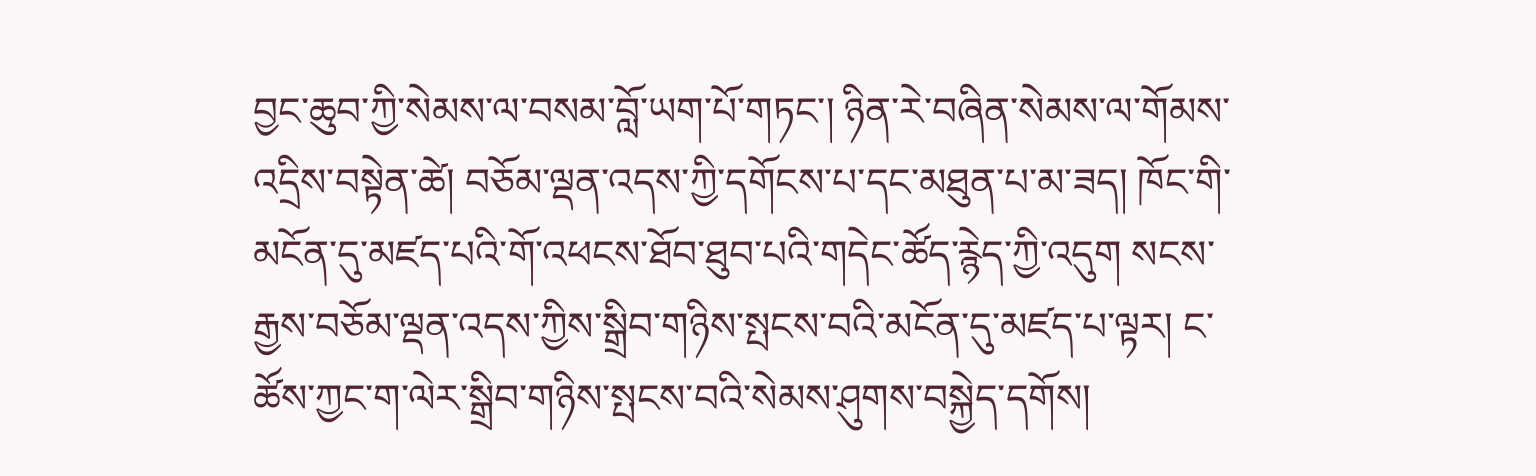བྱང་ཆུབ་ཀྱི་སེམས་ལ་བསམ་བློ་ཡག་པོ་གཏང་། ཉིན་རེ་བཞིན་སེམས་ལ་གོམས་འདྲིས་བསྟེན་ཚེ། བཅོམ་ལྡན་འདས་ཀྱི་དགོངས་པ་དང་མཐུན་པ་མ་ཟད། ཁོང་གི་མངོན་དུ་མཛད་པའི་གོ་འཕངས་ཐོབ་ཐུབ་པའི་གདེང་ཚོད་རྙེད་ཀྱི་འདུག སངས་རྒྱས་བཅོམ་ལྡན་འདས་ཀྱིས་སྒྲིབ་གཉིས་སྤངས་བའི་མངོན་དུ་མཛད་པ་ལྟར། ང་ཚོས་ཀྱང་ག་ལེར་སྒྲིབ་གཉིས་སྤངས་བའི་སེམས་ཤུགས་བསྐྱེད་དགོས།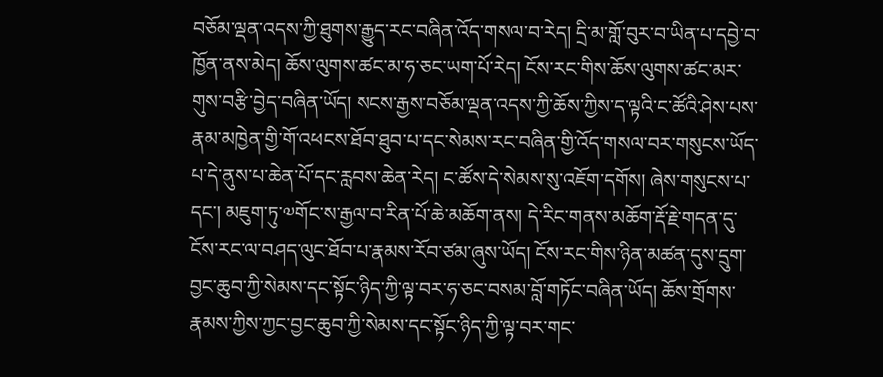བཅོམ་ལྡན་འདས་ཀྱི་ཐུགས་རྒྱུད་རང་བཞིན་འོད་གསལ་བ་རེད། དྲི་མ་གློ་བུར་བ་ཡིན་པ་དབྱེ་བ་ཁྱོན་ནས་མེད། ཆོས་ལུགས་ཚང་མ་ཧ་ཅང་ཡག་པོ་རེད། ངོས་རང་གིས་ཆོས་ལུགས་ཚང་མར་གུས་བརྩི་བྱེད་བཞིན་ཡོད། སངས་རྒྱས་བཅོམ་ལྡན་འདས་ཀྱི་ཆོས་ཀྱིས་ད་ལྟའི་ང་ཚོའི་ཤེས་པས་རྣམ་མཁྱེན་གྱི་གོ་འཕངས་ཐོབ་ཐུབ་པ་དང་སེམས་རང་བཞིན་གྱི་འོད་གསལ་བར་གསུངས་ཡོད་པ་དེ་ནུས་པ་ཆེན་པོ་དང་རླབས་ཆེན་རེད། ང་ཚོས་དེ་སེམས་སུ་འཇོག་དགོས། ཞེས་གསུངས་པ་དང་། མཇུག་ཏུ་༧གོང་ས་རྒྱལ་བ་རིན་པོ་ཆེ་མཆོག་ནས། དེ་རིང་གནས་མཆོག་རྡོ་རྗེ་གདན་དུ་ངོས་རང་ལ་བཤད་ལུང་ཐོབ་པ་རྣམས་རོབ་ཙམ་ཞུས་ཡོད། ངོས་རང་གིས་ཉིན་མཚན་དུས་དྲུག་བྱང་ཆུབ་ཀྱི་སེམས་དང་སྟོང་ཉིད་ཀྱི་ལྟ་བར་ཧ་ཅང་བསམ་བློ་གཏོང་བཞིན་ཡོད། ཆོས་གྲོགས་རྣམས་ཀྱིས་ཀྱང་བྱང་ཆུབ་ཀྱི་སེམས་དང་སྟོང་ཉིད་ཀྱི་ལྟ་བར་གང་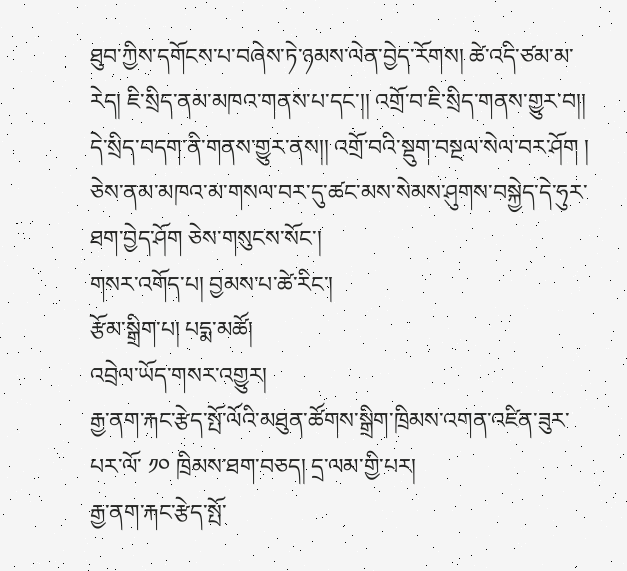ཐུབ་ཀྱིས་དགོངས་པ་བཞེས་ཏེ་ཉམས་ལེན་བྱེད་རོགས། ཚེ་འདི་ཙམ་མ་རེད། ཇི་སྲིད་ནམ་མཁའ་གནས་པ་དང་།། འགྲོ་བ་ཇི་སྲིད་གནས་གྱུར་བ།། དེ་སྲིད་བདག་ནི་གནས་གྱུར་ནས།། འགྲོ་བའི་སྡུག་བསྔལ་སེལ་བར་ཤོག ། ཅེས་ནམ་མཁའ་མ་གསལ་བར་དུ་ཚང་མས་སེམས་ཤུགས་བསྐྱེད་དེ་ཧུར་ཐག་བྱེད་ཤོག ཅེས་གསུངས་སོང་།
གསར་འགོད་པ། བྱམས་པ་ཚེ་རིང་།
རྩོམ་སྒྲིག་པ། པདྨ་མཚོ།
འབྲེལ་ཡོད་གསར་འགྱུར།
རྒྱ་ནག་རྐང་རྩེད་སྤོ་ལོའི་མཐུན་ཚོགས་སྒྲིག་ཁྲིམས་འགན་འཛིན་ཟུར་པར་ལོ་ ༡༠ ཁྲིམས་ཐག་བཅད། དྲ་ལམ་གྱི་པར།
རྒྱ་ནག་རྐང་རྩེད་སྤོ་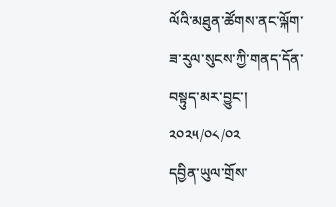ལོའི་མཐུན་ཚོགས་ནང་ལྐོག་ཟ་རུལ་སུངས་ཀྱི་གནད་དོན་བསྟུད་མར་བྱུང་།
༢༠༢༥/༠༨/༠༢
དབྱིན་ཡུལ་གྲོས་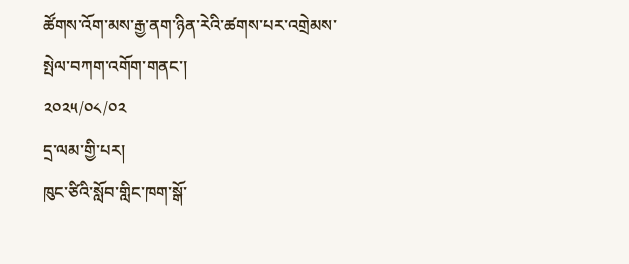ཚོགས་འོག་མས་རྒྱ་ནག་ཉིན་རེའི་ཚགས་པར་འགྲེམས་སྤེལ་བཀག་འགོག་གནང་།
༢༠༢༥/༠༨/༠༢
དྲ་ལམ་གྱི་པར།
ཁུང་ཙིའི་སློབ་གླིང་ཁག་སྒོ་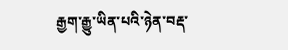རྒྱག་རྒྱུ་ཡིན་པའི་ཉེན་བརྡ་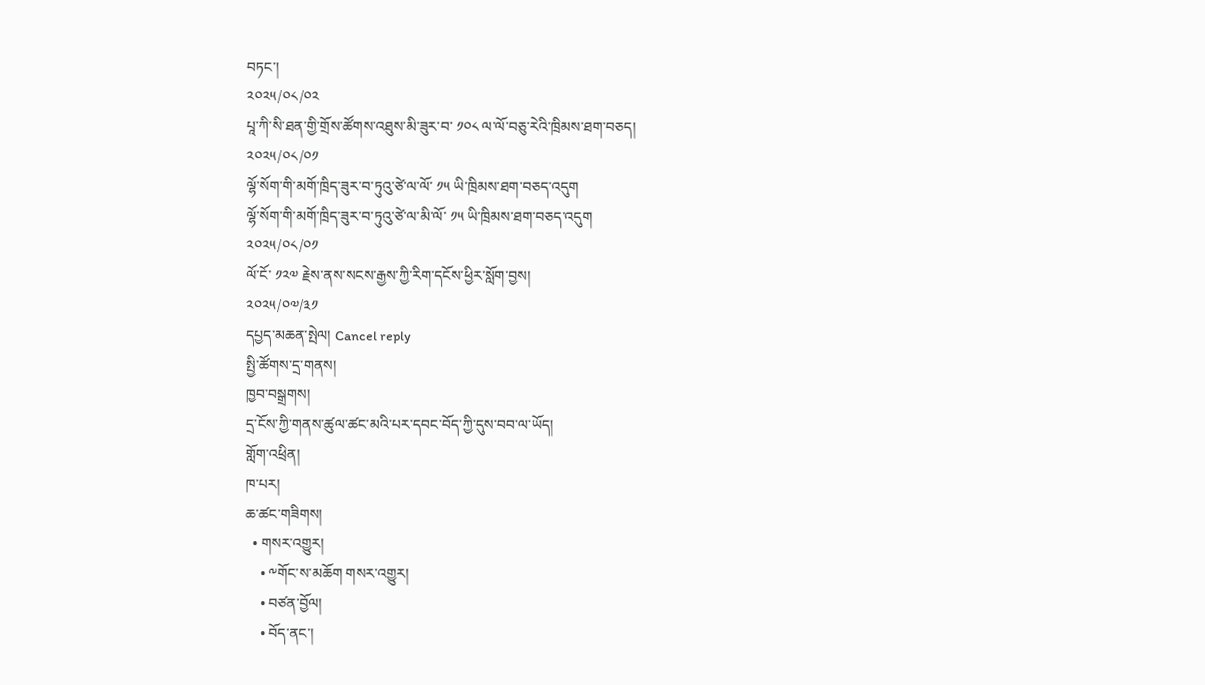བཏང་།
༢༠༢༥/༠༨/༠༢
པཱ་ཀི་སི་ཐན་གྱི་གྲོས་ཚོགས་འཐུས་མི་ཟུར་བ་ ༡༠༨ ལ་ལོ་བཅུ་རེའི་ཁྲིམས་ཐག་བཅད།
༢༠༢༥/༠༨/༠༡
ལྷོ་སོག་གི་མགོ་ཁྲིད་ཟུར་བ་ཏུའུ་ཙེ་ལ་ལོ་ ༡༥ ཡི་ཁྲིམས་ཐག་བཅད་འདུག
ལྷོ་སོག་གི་མགོ་ཁྲིད་ཟུར་བ་ཏུའུ་ཙེ་ལ་མི་ལོ་ ༡༥ ཡི་ཁྲིམས་ཐག་བཅད་འདུག
༢༠༢༥/༠༨/༠༡
ལོ་ངོ་ ༡༢༧ རྗེས་ནས་སངས་རྒྱས་ཀྱི་རིག་དངོས་ཕྱིར་སློག་བྱས།
༢༠༢༥/༠༧/༣༡
དཔྱད་མཆན་སྤེལ། Cancel reply
སྤྱི་ཚོགས་དྲ་གནས།
ཁྱབ་བསྒྲགས།
དྲ་ངོས་ཀྱི་གནས་ཚུལ་ཚང་མའི་པར་དབང་བོད་ཀྱི་དུས་བབ་ལ་ཡོད།
གློག་འཕྲིན།
ཁ་པར།
ཆ་ཚང་གཟིགས།
  • གསར་འགྱུར།
    • ༸གོང་ས་མཆོག གསར་འགྱུར།
    • བཙན་བྱོལ།
    • བོད་ནང་།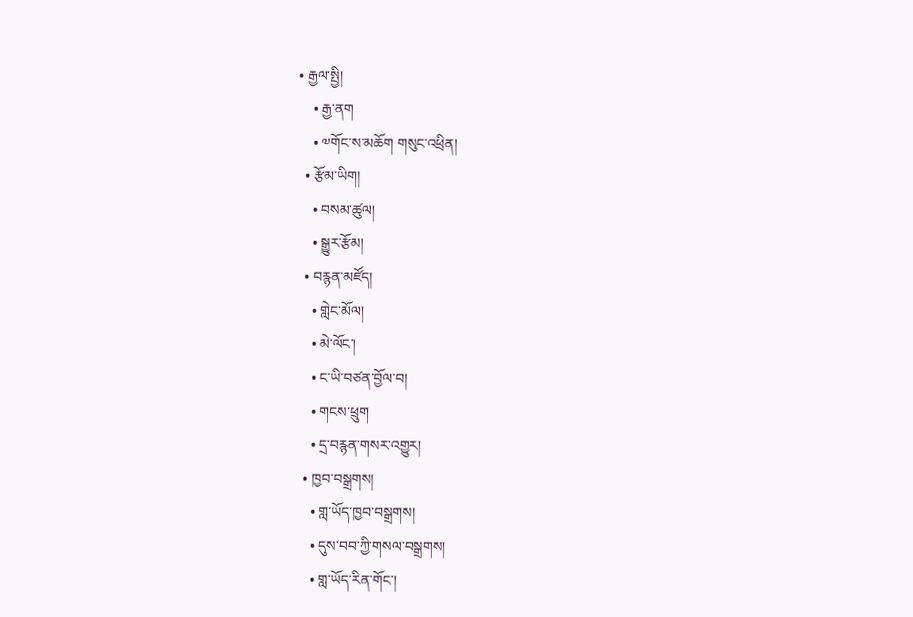• རྒྱལ་སྤྱི།
    • རྒྱ་ནག
    • ༧གོང་ས་མཆོག གསུང་འཕྲིན།
  • རྩོམ་ཡིག།
    • བསམ་ཚུལ།
    • སྒྱུར་རྩོམ།
  • བརྙན་མཛོད།
    • གླེང་མོལ།
    • མེ་ལོང་།
    • ང་ཡི་བཙན་བྱོལ་བ།
    • གངས་ཕྲུག
    • དྲ་བརྙན་གསར་འགྱུར།
  • ཁྱབ་བསྒྲགས།
    • གླ་ཡོད་ཁྱབ་བསྒྲགས།
    • དུས་བབ་ཀྱི་གསལ་བསྒྲགས།
    • གླ་ཡོད་རིན་གོང་།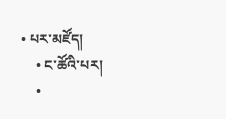• པར་མཛོད།
    • ང་ཚོའི་པར།
    •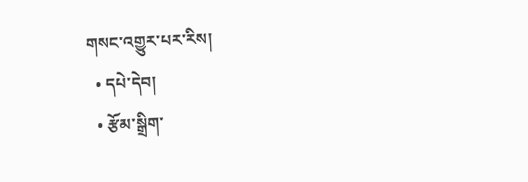གསང་འགྱུར་པར་རིས།
  • དཔེ་དེབ།
  • རྩོམ་སྒྲིག་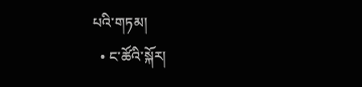པའི་གཏམ།
  • ང་ཚོའི་སྐོར།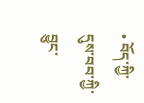• བོད་ཀྱི་དུས་བབ་ཀྱི་བྱུང་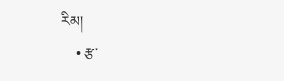རིམ།
    • རྩ་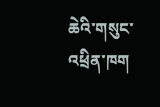ཆེའི་གསུང་འཕྲིན་ཁག